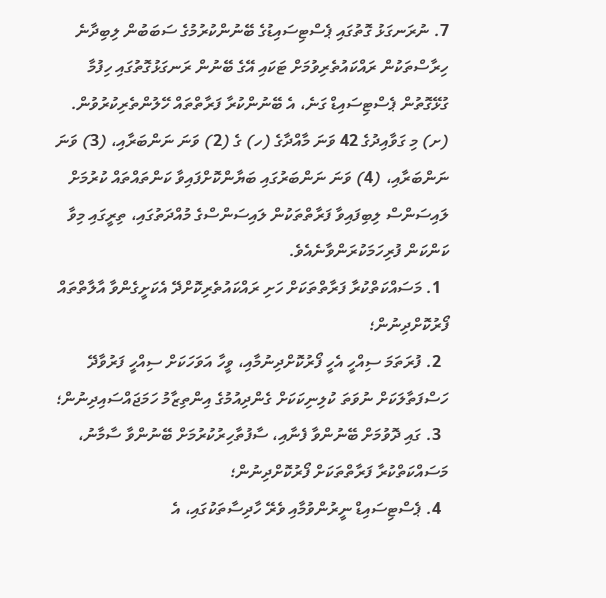7. ނުރަނގަޅު ގޮތުގައި ޕެސްޓިސައިޑުގެ ބޭނުންކުރުމުގެ ސަބަބުން ލިބިދާނެ ހިރާސްތަކުން ރައްކައުތެރިވުމަށް ޓަކައި އޭގެ ބޭނުން ރަނގަޅުގޮތުގައި ހިފުމާ ގުޅޭގޮތުން ޕެސްޓިސައިޑް ގަނެ، އެ ބޭނުންކުރާ ފަރާތްތައް ހޭލުންތެރިކުރުވުން.
(ށ) މި ގަވާއިދުގެ 42 ވަނަ މާއްދާގެ (ހ) ގެ (2) ވަނަ ނަންބަރާއި، (3) ވަނަ ނަންބަރާއި، (4) ވަނަ ނަންބަރުގައި ބަޔާންކޮށްފައިވާ ކަންތައްތައް ކުރުމަށް ލައިސަންސް ލިބިފައިވާ ފަރާތްތަކުން ލައިސަންސްގެ މުއްދަތުގައި، ތިރީގައި މިވާ ކަންކަން ފުރިހަމަކުރަންވާނެއެވެ.
  1. މަސައްކަތްކުރާ ފަރާތްތަކަށް ހަށި ރައްކައުތެރިކޮށްދޭ އެކަށީގެންވާ އާލާތްތައް ފޯރުކޮށްދިނުން؛
  2. ފުރަތަމަ ސިއްހީ އެހީ ފޯރުކޮށްދިނުމާއި، ވީހާ އަވަހަކަށް ސިއްހީ ފަރުވާދޭ ހަސްފަތާލަކަށް ނުވަތަ ކުލިނިކަކަށް ގެންދިއުމުގެ އިންތިޒާމު ހަމަޖައްސައިދިނުން؛
  3. ގައި ދޮވުމަށް ބޭނުންވާ ފެނާއި، ސާފުތާހިރުކުރުމަށް ބޭނުންވާ ސާމާނު، މަސައްކަތްކުރާ ފަރާތްތަކަށް ފޯރުކޮށްދިނުން؛
  4. ޕެސްޓިސައިޑް ނީރުންވުމާއި ވެރޭ ހާދިސާތަކުގައި، އެ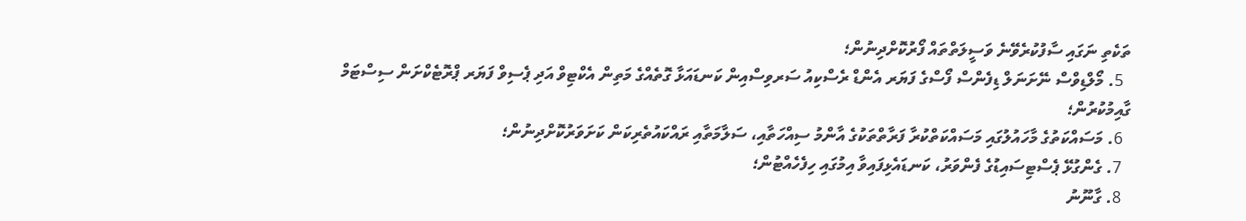ތަކެތި ނަގައި ސާފުކުރެވޭނެ ވަސީލަތްތައް ފޯރުކޮށްދިނުން؛
  5. މޯލްޑިވްސް ނޭށަނަލް ޑިފެންސް ފޯސްގެ ފަޔަރ އެންޑް ރެސްކިއު ސަރވިސްއިން ކަނޑައަޅާ ގޮތެއްގެ މަތިން އެކްޓިވް އަދި ޕެސިވް ފަޔަރ ޕްރޮޓެކްށަން ސިސްޓަމް ގާއިމުކުރުން؛
  6. މަސައްކަތުގެ މާހައުލުގައި މަސައްކަތްކުރާ ފަރާތްތަކުގެ އާންމު ސިއްހަތާއި، ސަލާމަތާއި ރައްކައުތެރިކަން ކަށަވަރުކޮށްދިނުން؛
  7. ގެންގުޅޭ ޕެސްޓިސައިޑުގެ ފެންވަރު، ކަނޑައެޅިފައިވާ އިމުގައި ހިފެހެއްޓުން؛
  8. ގާނޫނު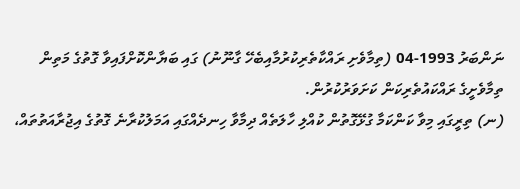ނަންބަރު 1993-04 (ތިމާވެށި ރައްކާތެރިކުރުމާއިބެހޭ ގާނޫނު) ގައި ބަޔާންކޮށްފައިވާ ގޮތުގެ މަތިން ތިމާވެށީގެ ރައްކައުތެރިކަން ކަށަވަރުކުރުން.
(ނ) ތިރީގައި މިވާ ކަންކަމާ ގުޅޭގޮތުން ކުއްލި ހާލަތެއް ދިމާވާ ހިނދެއްގައި އަމަލުކުރާނެ ގޮތުގެ އިޖުރާއަތުތައް،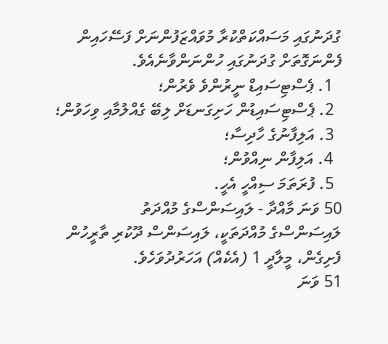ގުދަނުގައި މަސައްކަތްކުރާ މުވައްޒަފުންނަށް ފަސޭހައިން ފެންނަގޮތަށް ގުދަނުގައި ހުންނަންވާނެއެވެ.
  1. ޕެސްޓިސައިޑް ނީރުންވެ ވެރުން؛
  2. ޕެސްޓިސައިޑުން ހަށިގަނޑަށް ލިބޭ ގެއްލުމާއި ވިހަވުން؛
  3. އަލިފާނުގެ ހާދިސާ؛
  4. އަލިފާން ނިއްވުން؛
  5. ފުރަތަމަ ސިއްހީ އެހީ.
50 ވަނަ މާއްދާ - ލައިސަންސްގެ މުއްދަތު
ލައިސަންސްގެ މުއްދަތަކީ، ލައިސަންސް ދޫކުރި ތާރީހުން ފެށިގެން، މީލާދީ 1 (އެކެއް) އަހަރުދުވަހެވެ.
51 ވަނަ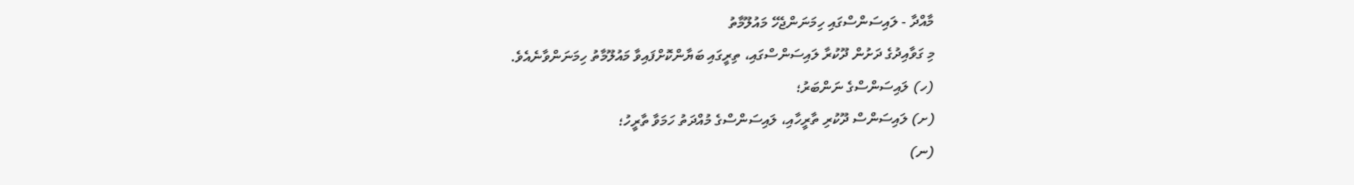މާއްދާ - ލައިސަންސްގައި ހިމަނަންޖެހޭ މައުލޫމާތު
މި ގަވާއިދުގެ ދަށުން ދޫކުރާ ލައިސަންސްގައި، ތިރީގައި ބަޔާންކޮށްފައިވާ މައުލޫމާތު ހިމަނަންވާނެއެވެ.
(ހ) ލައިސަންސްގެ ނަންބަރު؛
(ށ) ލައިސަންސް ދޫކުރި ތާރީހާއި، ލައިސަންސްގެ މުއްދަތު ހަމަވާ ތާރީހު؛
(ނ)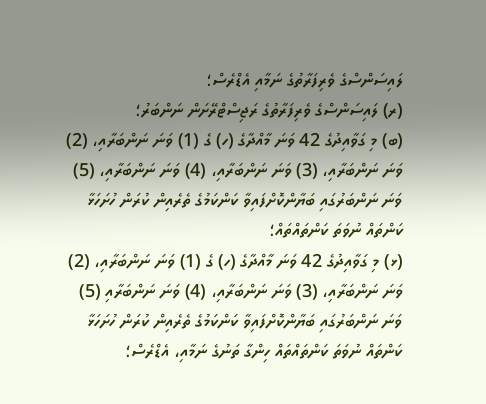ލައިސަންސްގެ ވެރިފަރާތުގެ ނަމާއި އެޑްރެސް؛
(ރ) ލައިސަންސްގެ ވެރިފަރާތުގެ ރަޖިސްޓްރޭށަން ނަންބަރު؛
(ބ) މި ގަވާއިދުގެ 42 ވަނަ މާއްދާގެ (ހ) ގެ (1) ވަނަ ނަންބަރާއި، (2) ވަނަ ނަންބަރާއި، (3) ވަނަ ނަންބަރާއި، (4) ވަނަ ނަންބަރާއި، (5) ވަނަ ނަންބަރުގައި ބަޔާންކޮށްފައިވާ ކަންކަމުގެ ތެރެއިން ކުރަން ހުށަހަޅާ ކަންތައް ނުވަތަ ކަންތައްތައް؛
(ޅ) މި ގަވާއިދުގެ 42 ވަނަ މާއްދާގެ (ހ) ގެ (1) ވަނަ ނަންބަރާއި، (2) ވަނަ ނަންބަރާއި، (3) ވަނަ ނަންބަރާއި، (4) ވަނަ ނަންބަރާއި (5) ވަނަ ނަންބަރުގައި ބަޔާންކޮށްފައިވާ ކަންކަމުގެ ތެރެއިން ކުރަން ހުށަހަޅާ ކަންތައް ނުވަތަ ކަންތައްތައް ހިންގާ ތަނުގެ ނަމާއި، އެޑްރެސް؛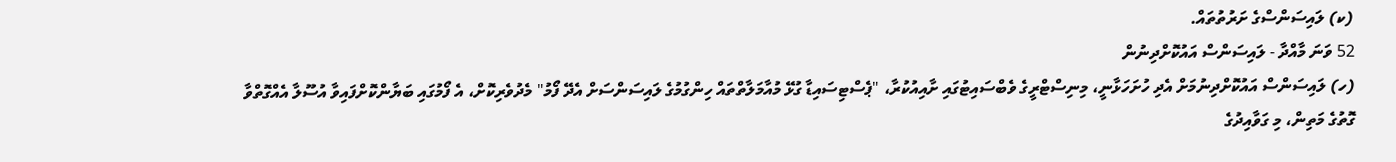(ކ) ލައިސަންސްގެ ށަރުތުތައް.
52 ވަނަ މާއްދާ - ލައިސަންސް އައުކޮށްދިނުން
(ހ) ލައިސަންސް އައުކޮށްދިނުމަށް އެދި ހުށަހަޅާނީ، މިނިސްޓްރީގެ ވެބްސައިޓުގައި ށާއިއުކުރާ، "ޕެސްޓިސައިޑާ ގުޅޭ މުއާމަލާތްތައް ހިންގުމުގެ ލައިސަންސަށް އެދޭ ފޯމު" މެދުވެރިކޮށް، އެ ފޯމުގައި ބަޔާންކޮށްފައިވާ އުސޫލާ އެއްގޮތްވާ ގޮތުގެ މަތިން، މި ގަވާއިދުގެ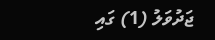ޖަދުވަލު (1) ގައި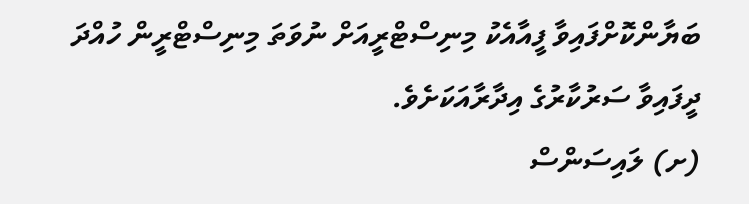ބަޔާންކޮށްފައިވާ ފީއާއެކު މިނިސްޓްރީއަށް ނުވަތަ މިނިސްޓްރީން ހުއްދަ ދީފައިވާ ސަރުކާރުގެ އިދާރާއަކަށެވެ.
(ށ) ލައިސަންސް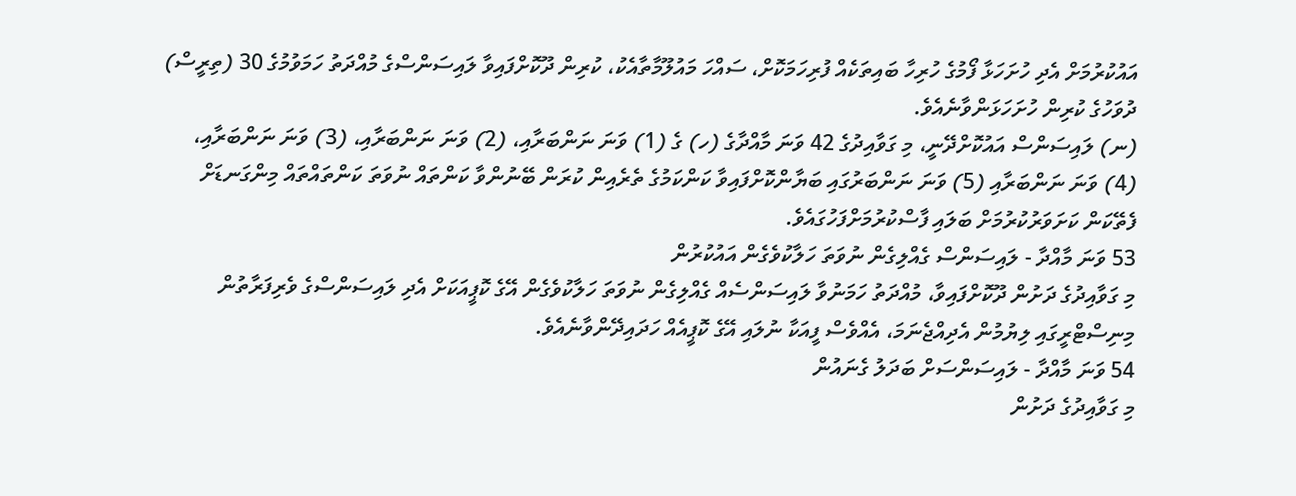އައުކުރުމަށް އެދި ހުށަހަޅާ ފޯމުގެ ހުރިހާ ބައިތަކެއް ފުރިހަމަކޮށް، ސައްހަ މައުލޫމާތާއެކު، ކުރިން ދޫކޮށްފައިވާ ލައިސަންސްގެ މުއްދަތު ހަމަވުމުގެ 30 (ތިރީސް) ދުވަހުގެ ކުރިން ހުށަހަޅަންވާނެއެވެ.
(ނ) ލައިސަންސް އައުކޮށްދޭނީ، މި ގަވާއިދުގެ 42 ވަނަ މާއްދާގެ (ހ) ގެ (1) ވަނަ ނަންބަރާއި، (2) ވަނަ ނަންބަރާއި، (3) ވަނަ ނަންބަރާއި، (4) ވަނަ ނަންބަރާއި (5) ވަނަ ނަންބަރުގައި ބަޔާންކޮށްފައިވާ ކަންކަމުގެ ތެރެއިން ކުރަން ބޭނުންވާ ކަންތައް ނުވަތަ ކަންތައްތައް މިންގަނޑަށް ފެތޭކަން ކަށަވަރުކުރުމަށް ބަލައި ފާސްކުރުމަށްފަހުގައެވެ.
53 ވަނަ މާއްދާ - ލައިސަންސް ގެއްލިގެން ނުވަތަ ހަލާކުވެގެން އައުކުރުން
މި ގަވާއިދުގެ ދަށުން ދޫކޮށްފައިވާ، މުއްދަތު ހަމަނުވާ ލައިސަންސެއް ގެއްލިގެން ނުވަތަ ހަލާކުވެގެން އޭގެ ކޮޕީއަކަށް އެދި ލައިސަންސްގެ ވެރިފަރާތުން މިނިސްޓްރީގައި ލިޔުމުން އެދިއްޖެނަމަ، އެއްވެސް ފީއަކާ ނުލައި އޭގެ ކޮޕީއެއް ހަދައިދޭންވާނެއެވެ.
54 ވަނަ މާއްދާ - ލައިސަންސަށް ބަދަލު ގެނައުން
މި ގަވާއިދުގެ ދަށުން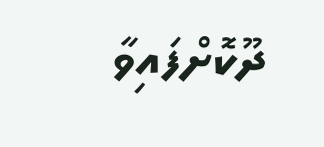ދޫކޮށްފައިވާ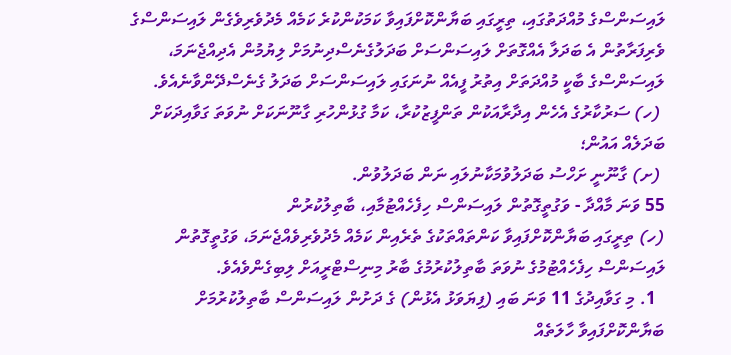ލައިސަންސްގެ މުއްދަތުގައި، ތިރީގައި ބަޔާންކޮށްފައިވާ ކަމަކުންކުރެ ކަމެއް މެދުވެރިވެގެން ލައިސަންސްގެ ވެރިފަރާތުން އެ ބަދަލާ އެއްގޮތަށް ލައިސަންސަށް ބަދަލުގެނެސްދިނުމަށް ލިޔުމުން އެދިއްޖެނަމަ، ލައިސަންސްގެ ބާކީ މުއްދަތަށް އިތުރު ފީއެއް ނުނަގައި ލައިސަންސަށް ބަދަލު ގެނެސްދޭންވާނެއެވެ.
 (ހ) ސަރުކާރުގެ އެހެން އިދާރާއަކުން ތަންފީޒުކުރާ، ކަމާ ގުޅުންހުރި ގާނޫނަކަށް ނުވަތަ ގަވާއިދަކަށް ބަދަލެއް އައުން؛
 (ށ) ގާނޫނީ ށަހްސު ބަދަލުވުމަކާނުލައި ނަން ބަދަލުވުން.
55 ވަނަ މާއްދާ - ވަގުތީގޮތުން ލައިސަންސް ހިފެހެއްޓުމާއި، ބާތިލުކުރުން
(ހ) ތިރީގައި ބަޔާންކޮށްފައިވާ ކަންތައްތަކުގެ ތެރެއިން ކަމެއް މެދުވެރިވެއްޖެނަމަ، ވަގުތީގޮތުން ލައިސަންސް ހިފެހެއްޓުމުގެ ނުވަތަ ބާތިލުކުރުމުގެ ބާރު މިނިސްޓްރީއަށް ލިބިގެންވެއެވެ.
  1. މި ގަވާއިދުގެ 11 ވަނަ ބައި (ފިޔަވަޅު އެޅުން) ގެ ދަށުން ލައިސަންސް ބާތިލުކުރުމަށް ބަޔާންކޮށްފައިވާ ހާލަތެއް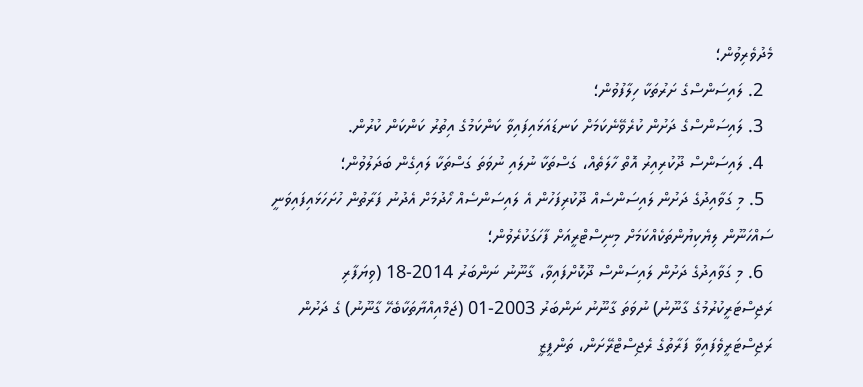މެދުވެރިވުން؛
  2. ލައިސަންސްގެ ށަރުތަކާ ހިލާފުވުން؛
  3. ލައިސަންސްގެ ދަށުން ކުރެވޭނެކަމަށް ކަނޑައަޅައިފައިވާ ކަންކަމުގެ އިތުރު ކަންކަން ކުރުން.
  4. ލައިސަންސް ދޫކުރިއިރު އޮތް ހާލަތެއް، ގަސްތަކާ ނުލައި ނުވަތަ ގަސްތަކާ ލައިގެން ބަދަލުވުން؛
  5. މި ގަވާއިދުގެ ދަށުން ލައިސަންސެއް ދޫކުރިފަހުން އެ ލައިސަންސެއް ހޯދުމަށް އެދުނު ފަރާތުން ހުށަހަޅައިފައިވަނީ ސައްހަނޫން ލިޔެކިޔުންތަކެއްކަމަށް މިނިސްޓްރީއަށް ފާހަގަކުރެވުން؛
  6. މި ގަވާއިދުގެ ދަށުން ލައިސަންސް ދޫކޮށްފައިވާ، ގާނޫނު ނަންބަރު 2014-18 (ވިޔަފާރި ރަޖިސްޓަރީކުރުމުގެ ގާނޫނު) ނުވަތަ ގާނޫނު ނަންބަރު 2003-01 (ޖަމްއިއްޔާތަކާބެހޭ ގާނޫނު) ގެ ދަށުން ރަޖިސްޓަރީވެފައިވާ ފަރާތުގެ ރެޖިސްޓްރޭށަން، ތަންފީޒީ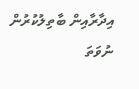އިދާރާއިން ބާތިލުކުރުން ނުވަތަ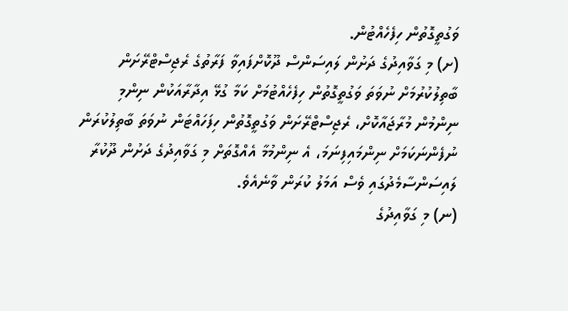ވަގުތީގޮތުން ހިފެހެއްޓުން.
(ށ) މި ގަވާއިދުގެ ދަށުން ލައިސަންސް ދޫކޮށްފައިވާ ފަރާތުގެ ރެޖިސްޓްރޭށަން ބާތިލުކުރުމަށް ނުވަތަ ވަގުތީގޮތުން ހިފެހެއްޓުމަށް ކަމާ ގުޅޭ އިދާރާއަކުން ނިންމި ނިންމުން މުރާޖައާކޮށް، ރެޖިސްޓްރޭށަން ވަގުތީގޮތުން ހިފަހައްޓަން ނުވަތަ ބާތިލުކުރަން ނުފެންނަކަމަށް ނިންމައިފިނަމަ، އެ ނިންމުމާ އެއްގޮތަށް މި ގަވާއިދުގެ ދަށުން ދޫކުރާ ލައިސަންސާމެދުގައި ވެސް އަމަލު ކުރަން ވާނެއެވެ.
(ނ) މި ގަވާއިދުގެ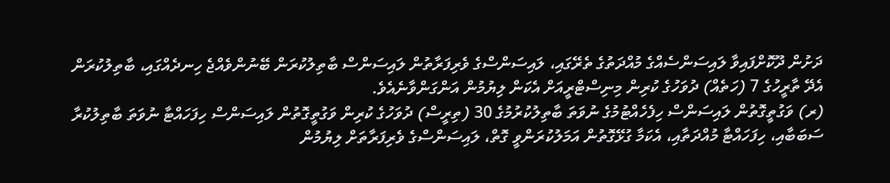ދަށުން ދޫކޮށްފައިވާ ލައިސަންސެއްގެ މުއްދަތުގެ ތެރޭގައި، ލައިސަންސްގެ ވެރިފަރާތުން ލައިސަންސް ބާތިލުކުރަން ބޭނުންވެއްޖެ ހިނދެއްގައި، ބާތިލުކުރަން އެދޭ ތާރީހުގެ 7 (ހަތެއް) ދުވަހުގެ ކުރިން މިނިސްޓްރީއަށް އެކަން ލިޔުމުން އަންގަންވާނެއެވެ.
(ރ) ވަގުތީގޮތުން ލައިސަންސް ހިފެހެއްޓުމުގެ ނުވަތަ ބާތިލުކުރުމުގެ 30 (ތިރީސް) ދުވަހުގެ ކުރިން ވަގުތީގޮތުން ލައިސަންސް ހިފަހައްޓާ ނުވަތަ ބާތިލުކުރާ ސަބަބާއި، ހިފަހައްޓާ މުއްދަތާއި، އެކަމާ ގުޅޭގޮތުން އަމަލުކުރަންވީ ގޮތް، ލައިސަންސްގެ ވެރިފަރާތަށް ލިޔުމުން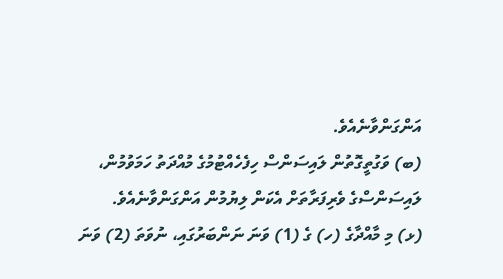އަންގަންވާނެއެވެ.
(ބ) ވަގުތީގޮތުން ލައިސަންސް ހިފެހެއްޓުމުގެ މުއްދަތު ހަމަވުމުން، ލައިސަންސްގެ ވެރިފަރާތަށް އެކަން ލިޔުމުން އަންގަންވާނެއެވެ.
(ޅ) މި މާއްދާގެ (ހ) ގެ (1) ވަނަ ނަންބަރުގައި، ނުވަތަ (2) ވަނަ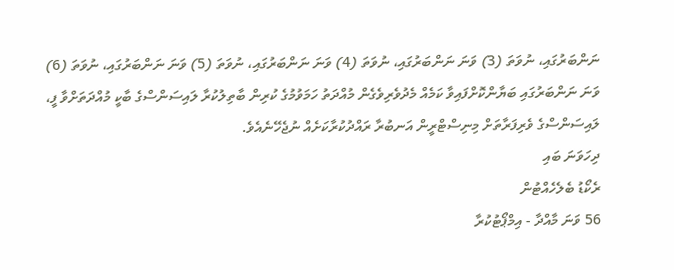ނަންބަރުގައި، ނުވަތަ (3) ވަނަ ނަންބަރުގައި، ނުވަތަ (4) ވަނަ ނަންބަރުގައި، ނުވަތަ (5) ވަނަ ނަންބަރުގައި، ނުވަތަ (6) ވަނަ ނަންބަރުގައި ބަޔާންކޮށްފައިވާ ކަމެއް މެދުވެރިވެގެން މުއްދަތު ހަމަވުމުގެ ކުރިން ބާތިލުކުރާ ލައިސަންސްގެ ބާކީ މުއްދަތަށްވާ ފީ، ލައިސަންސްގެ ވެރިފަރާތަށް މިނިސްޓްރީން އަނބުރާ ރައްދުކުރާކަށެއް ނުޖެހޭނެއެވެ.
ދިހަވަނަ ބައި
ރެކޯޑު ބެލެހެއްޓުން
56 ވަނަ މާއްދާ - އިމްޕޯޓުކުރާ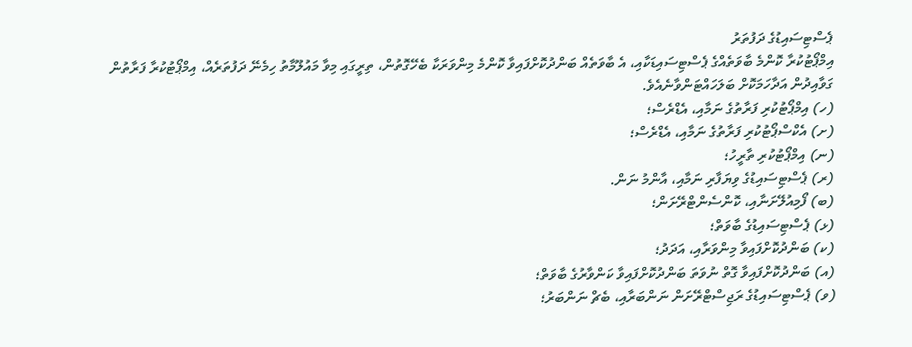ޕެސްޓިސައިޑުގެ ދަފުތަރު
އިމްޕޯޓުކުރާ ކޮންމެ ބާވަތެއްގެ ޕެސްޓިސައިޑަކާއި، އެ ބާވަތެއް ބަންދުކޮށްފައިވާ ކޮންމެ މިންވަރަކާ ބެހޭގޮތުން، ތިރީގައި މިވާ މައުލޫމާތު ހިމެނޭ ދަފުތަރެއް، އިމްޕޯޓުކުރާ ފަރާތުން ގަވާއިދުން އަދާހަމަކޮށް ބަލަހައްޓަންވާނެއެވެ.
(ހ) އިމްޕޯޓުކުރި ފަރާތުގެ ނަމާއި، އެޑްރެސް؛
(ށ) އެކްސްޕޯޓުކުރި ފަރާތުގެ ނަމާއި، އެޑްރެސް؛
(ނ) އިމްޕޯޓުކުރި ތާރީހު؛
(ރ) ޕެސްޓިސައިޑުގެ ވިޔަފާރި ނަމާއި، އާންމު ނަން.
(ބ) ފޯމިއުލޭށަނާއި، ކޮންސެންޓްރޭށަން؛
(ޅ) ޕެސްޓިސައިޑުގެ ބާވަތް؛
(ކ) ބަންދުކޮށްފައިވާ މިންވަރާއި، އަދަދު؛
(އ) ބަންދުކޮށްފައިވާ ގޮތް ނުވަތަ ބަންދުކޮށްފައިވާ ކަންވާރުގެ ބާވަތް؛
(ވ) ޕެސްޓިސައިޑުގެ ރަޖިސްޓްރޭށަން ނަންބަރާއި، ބެޗް ނަންބަރު؛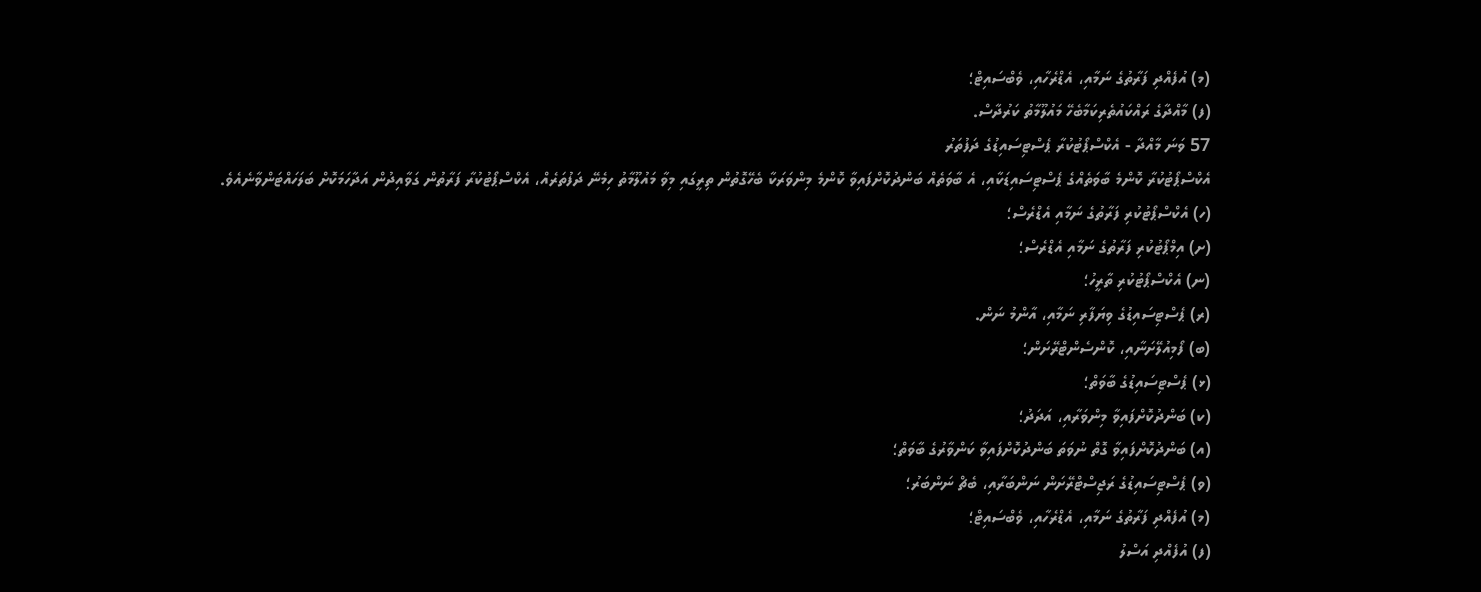(މ) އުފެއްދި ފަރާތުގެ ނަމާއި، އެޑްރެހާއި، ވެބްސައިޓް؛
(ފ) މާއްދާގެ ރައްކައުތެރިކަމާބެހޭ މައުލޫމާތު ކަރުދާސް.
57 ވަނަ މާއްދާ - އެކްސްޕޯޓުކުރާ ޕެސްޓިސައިޑުގެ ދަފުތަރު
އެކްސްޕޯޓުކުރާ ކޮންމެ ބާވަތެއްގެ ޕެސްޓިސައިޑަކާއި، އެ ބާވަތެއް ބަންދުކޮށްފައިވާ ކޮންމެ މިންވަރަކާ ބެހޭގޮތުން ތިރީގައި މިވާ މައުލޫމާތު ހިމެނޭ ދަފުތަރެއް، އެކްސްޕޯޓުކުރާ ފަރާތުން ގަވާއިދުން އަދާހަމަކޮށް ބަލަހައްޓަންވާނެއެވެ.
(ހ) އެކްސްޕޯޓުކުރި ފަރާތުގެ ނަމާއި އެޑްރެސް؛
(ށ) އިމްޕޯޓުކުރި ފަރާތުގެ ނަމާއި އެޑްރެސް؛
(ނ) އެކްސްޕޯޓުކުރި ތާރީހު؛
(ރ) ޕެސްޓިސައިޑުގެ ވިޔަފާރި ނަމާއި، އާންމު ނަން.
(ބ) ފޯމިއުލޭށަނާއި، ކޮންސެންޓްރޭށަން؛
(ޅ) ޕެސްޓިސައިޑުގެ ބާވަތް؛
(ކ) ބަންދުކޮށްފައިވާ މިންވަރާއި، އަދަދު؛
(އ) ބަންދުކޮށްފައިވާ ގޮތް ނުވަތަ ބަންދުކޮށްފައިވާ ކަންވާރުގެ ބާވަތް؛
(ވ) ޕެސްޓިސައިޑުގެ ރަޖިސްޓްރޭށަން ނަންބަރާއި، ބެޗް ނަންބަރު؛
(މ) އުފެއްދި ފަރާތުގެ ނަމާއި، އެޑްރެހާއި، ވެބްސައިޓް؛
(ފ) އުފެއްދި އަސްލު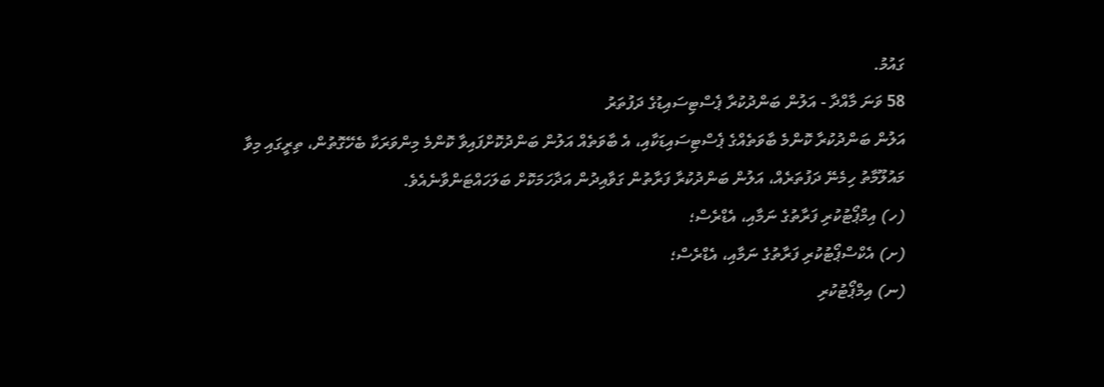ގައުމު.
58 ވަނަ މާއްދާ - އަލުން ބަންދުކުރާ ޕެސްޓިސައިޑުގެ ދަފުތަރު
އަލުން ބަންދުކުރާ ކޮންމެ ބާވަތެއްގެ ޕެސްޓިސައިޑަކާއި، އެ ބާވަތެއް އަލުން ބަންދުކޮށްފައިވާ ކޮންމެ މިންވަރަކާ ބެހޭގޮތުން، ތިރީގައި މިވާ މައުލޫމާތު ހިމެނޭ ދަފުތަރެއް، އަލުން ބަންދުކުރާ ފަރާތުން ގަވާއިދުން އަދާހަމަކޮށް ބަލަހައްޓަންވާނެއެވެ.
(ހ) އިމްޕޯޓުކުރި ފަރާތުގެ ނަމާއި، އެޑްރެސް؛
(ށ) އެކްސްޕޯޓުކުރި ފަރާތުގެ ނަމާއި، އެޑްރެސް؛
(ނ) އިމްޕޯޓުކުރި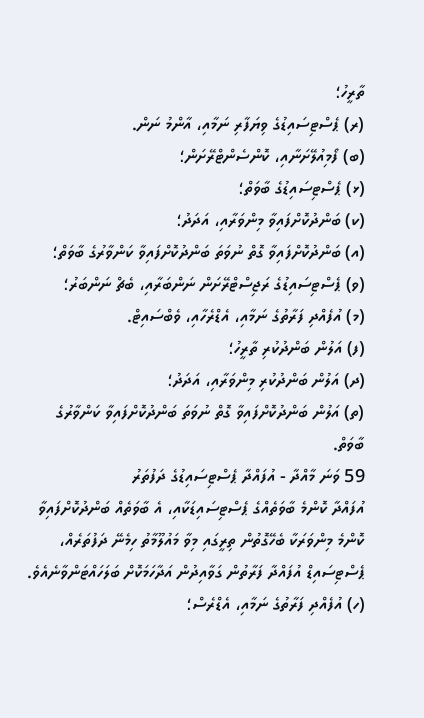ތާރީހު؛
(ރ) ޕެސްޓިސައިޑުގެ ވިޔަފާރި ނަމާއި، އާންމު ނަން.
(ބ) ފޯމިއުލޭށަނާއި، ކޮންސެންޓްރޭށަން؛
(ޅ) ޕެސްޓިސައިޑުގެ ބާވަތް؛
(ކ) ބަންދުކޮށްފައިވާ މިންވަރާއި، އަދަދު؛
(އ) ބަންދުކޮށްފައިވާ ގޮތް ނުވަތަ ބަންދުކޮށްފައިވާ ކަންވާރުގެ ބާވަތް؛
(ވ) ޕެސްޓިސައިޑުގެ ރަޖިސްޓްރޭށަން ނަންބަރާއި، ބެޗް ނަންބަރު؛
(މ) އުފެއްދި ފަރާތުގެ ނަމާއި، އެޑްރެހާއި، ވެބްސައިޓް.
(ފ) އަލުން ބަންދުކުރި ތާރީހު؛
(ދ) އަލުން ބަންދުކުރި މިންވަރާއި، އަދަދު؛
(ތ) އަލުން ބަންދުކޮށްފައިވާ ގޮތް ނުވަތަ ބަންދުކޮށްފައިވާ ކަންވާރުގެ ބާވަތް.
59 ވަނަ މާއްދާ - އުފައްދާ ޕެސްޓިސައިޑުގެ ދަފުތަރު
އުފައްދާ ކޮންމެ ބާވަތެއްގެ ޕެސްޓިސައިޑަކާއި، އެ ބާވަތެއް ބަންދުކޮށްފައިވާ ކޮންމެ މިންވަރަކާ ބެހޭގޮތުން ތިރީގައި މިވާ މައުލޫމާތު ހިމެނޭ ދަފުތަރެއް، ޕެސްޓިސައިޑް އުފައްދާ ފަރާތުން ގަވާއިދުން އަދާހަމަކޮށް ބަލަހައްޓަންވާނެއެވެ.
(ހ) އުފެއްދި ފަރާތުގެ ނަމާއި، އެޑްރެސް؛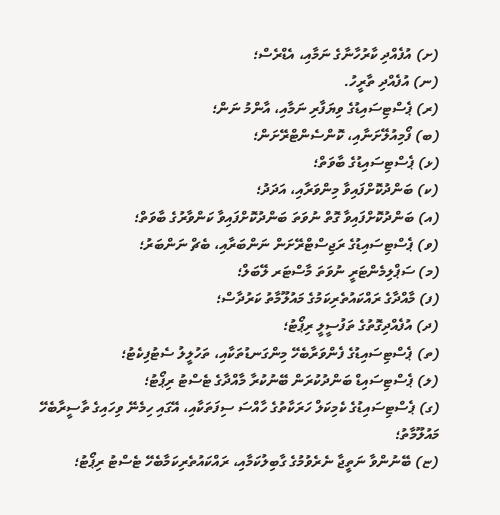(ށ) އުފެއްދި ކާރުހާނާގެ ނަމާއި، އެޑްރެސް؛
(ނ) އުފެއްދި ތާރީހު.
(ރ) ޕެސްޓިސައިޑުގެ ވިޔަފާރި ނަމާއި، އާންމު ނަން؛
(ބ) ފޯމިއުލޭށަނާއި، ކޮންސެންޓްރޭށަން؛
(ޅ) ޕެސްޓިސައިޑުގެ ބާވަތް؛
(ކ) ބަންދުކޮށްފައިވާ މިންވަރާއި، އަދަދު؛
(އ) ބަންދުކޮށްފައިވާ ގޮތް ނުވަތަ ބަންދުކޮށްފައިވާ ކަންވާރުގެ ބާވަތް؛
(ވ) ޕެސްޓިސައިޑުގެ ރަޖިސްޓްރޭށަން ނަންބަރާއި، ބެޗް ނަންބަރު؛
(މ) ސަޕްލިމެންޓަރީ ނުވަތަ މާސްޓަރ ލޭބަލް؛
(ފ) މާއްދާގެ ރައްކައުތެރިކަމުގެ މައުލޫމާތު ކަރުދާސް؛
(ދ) އުފެއްދިގޮތުގެ ތަފުސީލީ ރިޕޯޓު؛
(ތ) ޕެސްޓިސައިޑުގެ ފެންވަރާބެހޭ މިންގަނޑުތަކާއި، ތަހުލީލު ސެޓުފިކެޓު؛
(ލ) ޕެސްޓިސައިޑް ބަންދުކުރަން ބޭނުކުރާ މާއްދާގެ ޓެސްޓު ރިޕޯޓު؛
(ގ) ޕެސްޓިސައިޑުގެ ކެމިކަލް ހަރަކާތުގެ ހާއްސަ ސިފަތަކާއި، އޭގައި ހިމެނޭ ވިހައިގެ ތާސީރާބެހޭ މައުލޫމާތު؛
(ޏ) ބޭނުންވާ ނަތީޖާ ނެރެވުމުގެ ގާބިލުކަމާއި، ރައްކައުތެރިކަމާބެހޭ ޓެސްޓު ރިޕޯޓު؛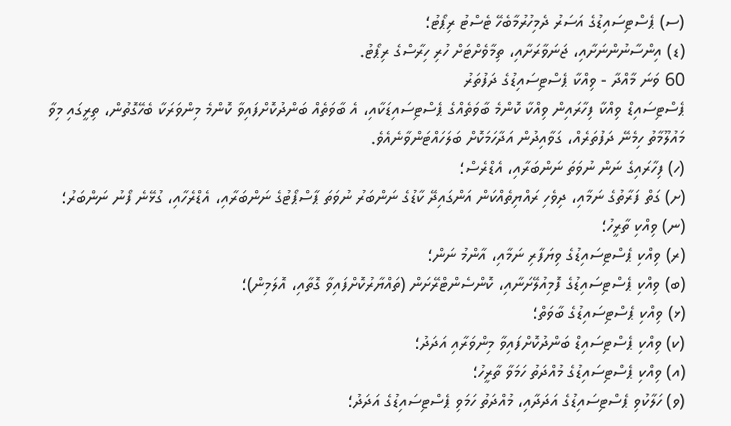(ސ) ޕެސްޓިސައިޑުގެ އަސަރު ދެމިހުރުމާބެހޭ ޓެސްޓު ރިޕޯޓު؛
(ޑ) އިންސާނުންނަށާއި، ޖަނަވާރަށާއި، ތިމާވެށްޓަށް ހުރި ހިރާސްގެ ރިޕޯޓު.
60 ވަނަ މާއްދާ - ވިއްކާ ޕެސްޓިސައިޑުގެ ދަފުތަރު
ޕެސްޓިސައިޑް ވިއްކާ ފިހާރައިން ވިއްކާ ކޮންމެ ބާވަތެއްގެ ޕެސްޓިސައިޑަކާއި، އެ ބާވަތެއް ބަންދުކޮށްފައިވާ ކޮންމެ މިންވަރަކާ ބެހޭގޮތުން، ތިރީގައި މިވާ މައުލޫމާތު ހިމެނޭ ދަފުތަރެއް، ގަވާއިދުން އަދާހަމަކޮށް ބަލަހައްޓަންވާނެއެވެ.
(ހ) ފިހާރައިގެ ނަން ނުވަތަ ނަންބަރާއި، އެޑްރެސް؛
(ށ) ގަތް ފަރާތުގެ ނަމާއި، ދިވެހި ރައްޔިތެއްކަން އަންގައިދޭ ކާޑުގެ ނަންބަރު ނުވަތަ ޕާސްޕޯޓުގެ ނަންބަރާއި، އެޑްރެހާއި، ގުޅޭނެ ފޯނު ނަންބަރު؛
(ނ) ވިއްކި ތާރީހު؛
(ރ) ވިއްކި ޕެސްޓިސައިޑުގެ ވިޔަފާރި ނަމާއި، އާންމު ނަން؛
(ބ) ވިއްކި ޕެސްޓިސައިޑުގެ ފޮމިއުލޭށަނާއި، ކޮންސެންޓްރޭށަން (ތައްޔާރުކޮށްފައިވާ ގޮތާއި، އޮލަމިން)؛
(ޅ) ވިއްކި ޕެސްޓިސައިޑުގެ ބާވަތް؛
(ކ) ވިއްކި ޕެސްޓިސައިޑް ބަންދުކޮށްފައިވާ މިންވަރާއި އަދަދު؛
(އ) ވިއްކި ޕެސްޓިސައިޑުގެ މުއްދަތު ހަމަވާ ތާރީހު؛
(ވ) ހަލާކުވި ޕެސްޓިސައިޑުގެ އަދަދާއި، މުއްދަތު ހަމަވި ޕެސްޓިސައިޑުގެ އަދަދު؛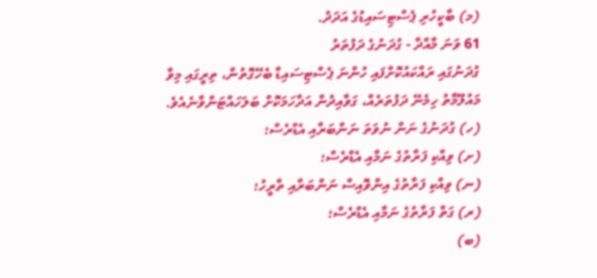(މ) ބާކީހުރި ޕެސްޓިސައިޑުގެ އަދަދު.
61 ވަނަ މާއްދާ - ގުދަނުގެ ދަފުތަރު
ގުދަނުގައި ރައްކައުކޮށްފައި ހުންނަ ޕެސްޓިސައިޑާ ބެހޭގޮތުން، ތިރީގައި މިވާ މައުލޫމާތު ހިމެނޭ ދަފުތަރެއް، ގަވާއިދުން އަދާހަމަކޮށް ބަލަހައްޓަންވާނެއެވެ.
(ހ) ގުދަނުގެ ނަން ނުވަތަ ނަންބަރާއި އެޑްރެސް؛
(ށ) ވިއްކި ފަރާތުގެ ނަމާއި އެޑްރެސް؛
(ނ) ވިއްކި ފަރާތުގެ އިންވޮއިސް ނަންބަރާއި ތާރީހު؛
(ރ) ގަތް ފަރާތުގެ ނަމާއި އެޑްރެސް؛
(ބ)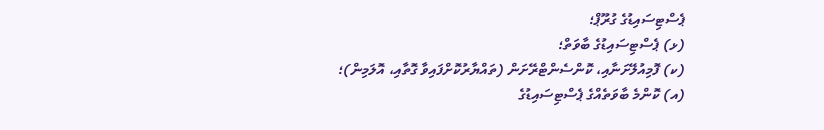ޕެސްޓިސައިޑުގެ ގުރޫޕް؛
(ޅ) ޕެސްޓިސައިޑުގެ ބާވަތް؛
(ކ) ފޮމިއުލޭށަނާއި، ކޮންސެންޓްރޭށަން (ތައްޔާރުކޮށްފައިވާ ގޮތާއި، އޮލަމިން)؛
(އ) ކޮންމެ ބާވަތެއްގެ ޕެސްޓިސައިޑުގެ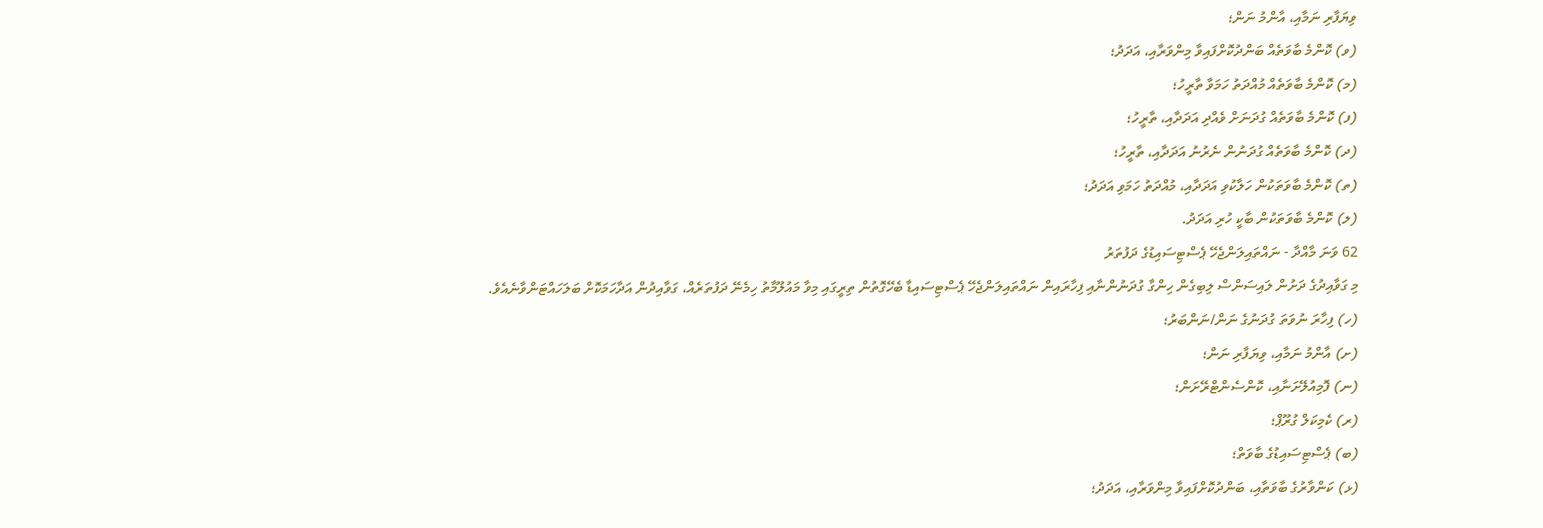ވިޔަފާރި ނަމާއި، އާންމު ނަން؛
(ވ) ކޮންމެ ބާވަތެއް ބަންދުކޮށްފައިވާ މިންވަރާއި، އަދަދު؛
(މ) ކޮންމެ ބާވަތެއް މުއްދަތު ހަމަވާ ތާރީހު؛
(ފ) ކޮންމެ ބާވަތެއް ގުދަނަށް ވެއްދި އަދަދާއި، ތާރީހު؛
(ދ) ކޮންމެ ބާވަތެއް ގުދަނުން ނެރުނު އަދަދާއި، ތާރީހު؛
(ތ) ކޮންމެ ބާވަތަކުން ހަލާކުވި އަދަދާއި، މުއްދަތު ހަމަވި އަދަދު؛
(ލ) ކޮންމެ ބާވަތަކުން ބާކީ ހުރި އަދަދު.
62 ވަނަ މާއްދާ - ނައްތައިލަންޖެހޭ ޕެސްޓިސައިޑުގެ ދަފުތަރު
މި ގަވާއިދުގެ ދަށުން ލައިސަންސް ލިބިގެން ހިންގާ ގުދަނުންނާއި ފިހާރައިން ނައްތައިލަންޖެހޭ ޕެސްޓިސައިޑާ ބެހޭގޮތުން ތިރީގައި މިވާ މައުލޫމާތު ހިމެނޭ ދަފުތަރެއް، ގަވާއިދުން އަދާހަމަކޮށް ބަލަހައްޓަންވާނެއެވެ.
(ހ) ފިހާރަ ނުވަތަ ގުދަނުގެ ނަން/ނަންބަރު؛
(ށ) އާންމު ނަމާއި، ވިޔަފާރި ނަން؛
(ނ) ފޮމިއުލޭށަނާއި، ކޮންސެންޓްރޭށަން؛
(ރ) ކެމިކަލް ގުރޫޕް؛
(ބ) ޕެސްޓިސައިޑުގެ ބާވަތް؛
(ޅ) ކަންވާރުގެ ބާވަތާއި، ބަންދުކޮށްފައިވާ މިންވަރާއި، އަދަދު؛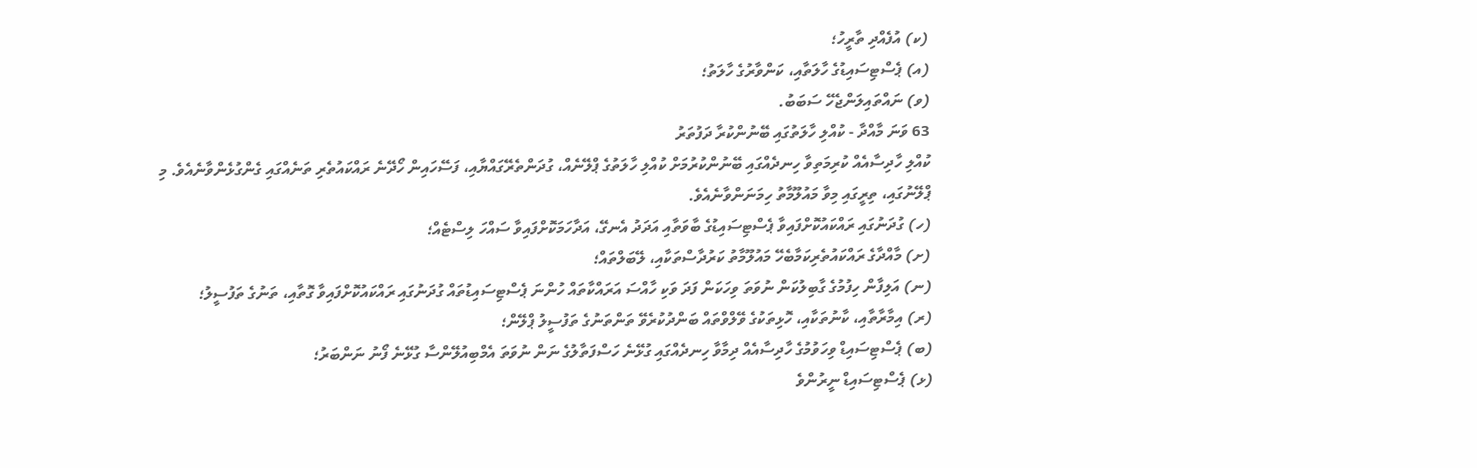(ކ) އުފެއްދި ތާރީހު؛
(އ) ޕެސްޓިސައިޑުގެ ހާލަތާއި، ކަންވާރުގެ ހާލަތު؛
(ވ) ނައްތައިލަންޖެހޭ ސަބަބު.
63 ވަނަ މާއްދާ - ކުއްލި ހާލަތުގައި ބޭނުންކުރާ ދަފުތަރު
ކުއްލި ހާދިސާއެއް ކުރިމަތިވާ ހިނދެއްގައި ބޭނުންކުރުމަށް ކުއްލި ހާލަތުގެ ޕްލޭނެއް، ގުދަންތެރޭގައްޔާއި، ފަސޭހައިން ހޯދޭނެ ރައްކައުތެރި ތަނެއްގައި ގެންގުޅެންވާނެއެވެ. މި ޕްލޭނުގައި، ތިރީގައި މިވާ މައުލޫމާތު ހިމަނަންވާނެއެވެ.
(ހ) ގުދަނުގައި ރައްކައުކޮށްފައިވާ ޕެސްޓިސައިޑުގެ ބާވަތާއި އަދަދު އެނގޭ، އަދާހަމަކޮށްފައިވާ ސައްހަ ލިސްޓެއް؛
(ށ) މާއްދާގެ ރައްކައުތެރިކަމާބެހޭ މައުލޫމާތު ކަރުދާސްތަކާއި، ލޭބަލްތައް؛
(ނ) އަލިފާން ހިފުމުގެ ގާބިލުކަން ނުވަތަ ވިހަކަން ފަދަ ވަކި ހާއްސަ އަރައްކާތައް ހުންނަ ޕެސްޓިސައިޑުތައް ގުދަނުގައި ރައްކައުކޮށްފައިވާ ގޮތާއި، ތަނުގެ ތަފުސީލު؛
(ރ) އިމާރާތާއި، ކާނުތަކާއި، ހޮޅިތަކުގެ ވޭލްވްތައް ބަންދުކުރެވޭ ތަންތަނުގެ ތަފުސީލު ޕްލޭން؛
(ބ) ޕެސްޓިސައިޑް ވިހަވުމުގެ ހާދިސާއެއް ދިމާވާ ހިނދެއްގައި ގުޅޭނެ ހަސްފަތާލުގެ ނަން ނުވަތަ އެމްބިއުލޭންސާ ގުޅޭނެ ފޯނު ނަންބަރު؛
(ޅ) ޕެސްޓިސައިޑް ނީރުންވެ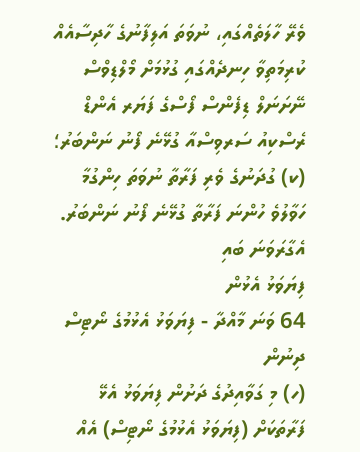ވެރޭ ހާލަތެއްގައި، ނުވަތަ އަލިފާނުގެ ހާދިސާއެއް ކުރިމަތިވާ ހިނދެއްގައި ގުޅުމަށް މޯލްޑިވްސް ނޭށަނަލް ޑިފެންސް ފޯސްގެ ފަޔަރ އެންޑް ރެސްކިއު ސަރވިސްއާ ގުޅޭނެ ފޯނު ނަންބަރު؛
(ކ) ގުދަނުގެ ވެރި ފަރާތާ ނުވަތަ ހިންގުމާ ހަވާލުވެ ހުންނަ ފަރާތާ ގުޅޭނެ ފޯނު ނަންބަރު.
އެގާރަވަނަ ބައި
ފިޔަވަޅު އެޅުން
64 ވަނަ މާއްދާ - ފިޔަވަޅު އެޅުމުގެ ނޯޓިސް ދިނުން
(ހ) މި ގަވާއިދުގެ ދަށުން ފިޔަވަޅު އެޅޭ ފަރާތަކަށް (ފިޔަވަޅު އެޅުމުގެ ނޯޓިސް) އެއް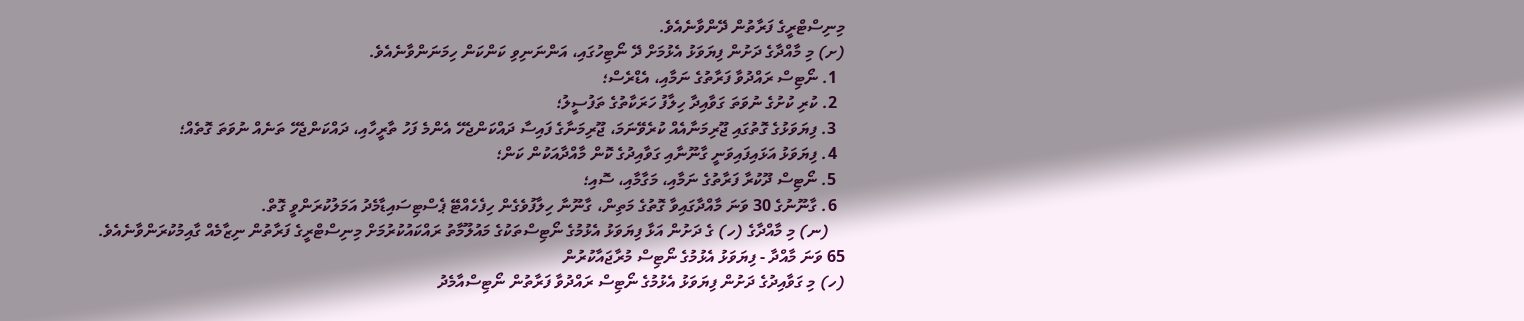މިނިސްޓްރީގެ ފަރާތުން ދޭންވާނެއެވެ.
(ށ) މި މާއްދާގެ ދަށުން ފިޔަވަޅު އެޅުމަށް ދޭ ނޯޓިހުގައި، އަންނަނިވި ކަންކަން ހިމަނަންވާނެއެވެ.
  1. ނޯޓިސް ރައްދުވާ ފަރާތުގެ ނަމާއި، އެޑްރެސް؛
  2. ކުރި ކުށުގެ ނުވަތަ ގަވާއިދާ ހިލާފު ހަރަކާތުގެ ތަފުސީލު؛
  3. ފިޔަވަޅުގެ ގޮތުގައި ޖޫރިމަނާއެއް ކުރެވޭނަމަ، ޖޫރިމަނާގެ ފައިސާ ދައްކަންޖެހޭ އެންމެ ފަހު ތާރީހާއި، ދައްކަންޖެހޭ ތަނެއް ނުވަތަ ގޮތެއް؛
  4. ފިޔަވަޅު އަޅައިފައިވަނީ ގާނޫނާއި ގަވާއިދުގެ ކޮން މާއްދާއަކުން ކަން؛
  5. ނޯޓިސް ދޫކުރާ ފަރާތުގެ ނަމާއި، މަގާމާއި، ސޮއި؛
  6. ގާނޫނުގެ 30 ވަނަ މާއްދާގައިވާ ގޮތުގެ މަތިން، ގާނޫނާ ހިލާފުވެގެން ހިފެހެއްޓޭ ޕެސްޓިސައިޑާމެދު އަމަލުކުރަންވީ ގޮތް.
    (ނ) މި މާއްދާގެ (ހ) ގެ ދަށުން އަޅާ ފިޔަވަޅު އެޅުމުގެ ނޯޓިސްތަކުގެ މައުލޫމާތު ރައްކައުކުރުމަށް މިނިސްޓްރީގެ ފަރާތުން ނިޒާމެއް ގާއިމުކުރަންވާނެއެވެ.
65 ވަނަ މާއްދާ - ފިޔަވަޅު އެޅުމުގެ ނޯޓިސް މުރާޖައާކުރުން
(ހ) މި ގަވާއިދުގެ ދަށުން ފިޔަވަޅު އެޅުމުގެ ނޯޓިސް ރައްދުވާ ފަރާތުން ނޯޓިސްއާމެދު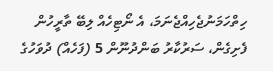ހިތްހަމަނުޖެހިއްޖެނަމަ، އެ ނޯޓިހެއް ލިބޭ ތާރީހުން ފެށިގެން، ސަރުކާރު ބަންދުނޫން 5 (ފަހެއް) ދުވަހުގެ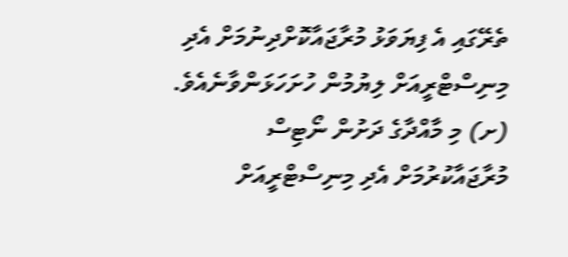ތެރޭގައި އެ ފިޔަވަޅު މުރާޖައާކޮށްދިނުމަށް އެދި މިނިސްޓްރީއަށް ލިޔުމުން ހުށަހަޅަންވާނެއެވެ.
(ށ) މި މާއްދާގެ ދަށުން ނޯޓިސް މުރާޖައާކުރުމަށް އެދި މިނިސްޓްރީއަށް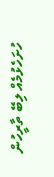ހުށަހެޅުމެއް ލިބޭ ތާރީހުން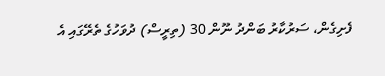ފެށިގެން، ސަރުކާރު ބަންދު ނޫން 30 (ތިރީސް) ދުވަހުގެ ތެރޭގައި އެ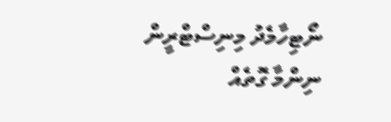ނޯޓިހާމެދު މިނިސްޓްރީން ނިންމާ ގޮތެއް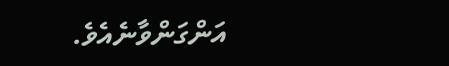އަންގަންވާނެއެވެ.